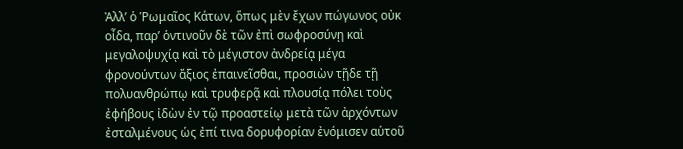Ἀλλ’ ὁ Ῥωμαῖος Κάτων, ὅπως μὲν ἔχων πώγωνος οὐκ οἶδα, παρ’ ὁντινοῦν δὲ τῶν ἐπὶ σωφροσύνῃ καὶ μεγαλοψυχίᾳ καὶ τὸ μέγιστον ἀνδρείᾳ μέγα φρονούντων ἄξιος ἐπαινεῖσθαι, προσιὼν τῇδε τῇ πολυανθρώπῳ καὶ τρυφερᾷ καὶ πλουσίᾳ πόλει τοὺς ἐφήβους ἰδὼν ἐν τῷ προαστείῳ μετὰ τῶν ἀρχόντων ἐσταλμένους ὡς ἐπί τινα δορυφορίαν ἐνόμισεν αὑτοῦ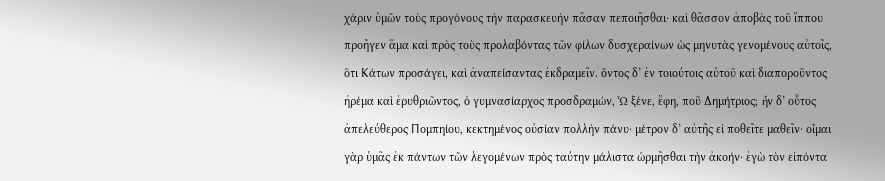χάριν ὑμῶν τοὺς προγόνους τὴν παρασκευὴν πᾶσαν πεποιῆσθαι· καὶ θᾶσσον ἀποβὰς τοῦ ἵππου προῆγεν ἅμα καὶ πρὸς τοὺς προλαβόντας τῶν φίλων δυσχεραίνων ὡς μηνυτὰς γενομένους αὐτοῖς, ὅτι Κάτων προσάγει, καὶ ἀναπείσαντας ἐκδραμεῖν. ὄντος δ’ ἐν τοιούτοις αὐτοῦ καὶ διαποροῦντος ἠρέμα καὶ ἐρυθριῶντος, ὁ γυμνασίαρχος προσδραμών, Ὦ ξένε, ἔφη, ποῦ Δημήτριος; ἦν δ’ οὗτος ἀπελεύθερος Πομπηίου, κεκτημένος οὐσίαν πολλὴν πάνυ· μέτρον δ’ αὐτῆς εἰ ποθεῖτε μαθεῖν· οἶμαι γὰρ ὑμᾶς ἐκ πάντων τῶν λεγομένων πρὸς ταύτην μάλιστα ὡρμῆσθαι τὴν ἀκοήν· ἐγὼ τὸν εἰπόντα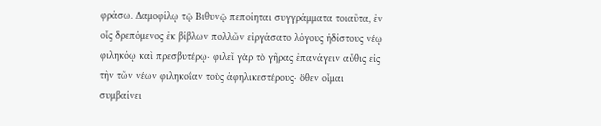φράσω. Δαμοφίλῳ τῷ Βιθυνῷ πεποίηται συγγράμματα τοιαῦτα, ἐν οἷς δρεπόμενος ἐκ βίβλων πολλῶν εἰργάσατο λόγους ἡδίστους νέῳ φιληκόῳ καὶ πρεσβυτέρῳ· φιλεῖ γὰρ τὸ γῆρας ἐπανάγειν αὖθις εἰς τὴν τῶν νέων φιληκοΐαν τοὺς ἀφηλικεστέρους· ὅθεν οἶμαι συμβαίνει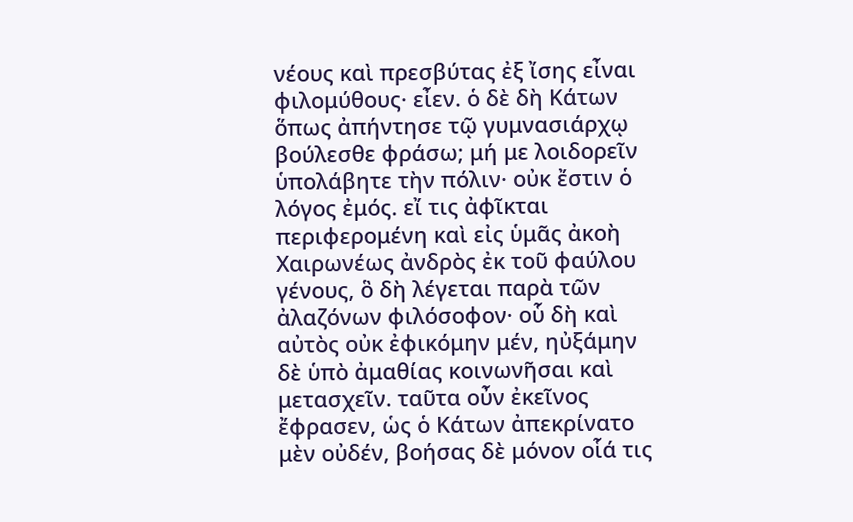νέους καὶ πρεσβύτας ἐξ ἴσης εἶναι φιλομύθους· εἶεν. ὁ δὲ δὴ Κάτων ὅπως ἀπήντησε τῷ γυμνασιάρχῳ βούλεσθε φράσω; μή με λοιδορεῖν ὑπολάβητε τὴν πόλιν· οὐκ ἔστιν ὁ λόγος ἐμός. εἴ τις ἀφῖκται περιφερομένη καὶ εἰς ὑμᾶς ἀκοὴ Χαιρωνέως ἀνδρὸς ἐκ τοῦ φαύλου γένους, ὃ δὴ λέγεται παρὰ τῶν ἀλαζόνων φιλόσοφον· οὗ δὴ καὶ αὐτὸς οὐκ ἐφικόμην μέν, ηὐξάμην δὲ ὑπὸ ἀμαθίας κοινωνῆσαι καὶ μετασχεῖν. ταῦτα οὖν ἐκεῖνος ἔφρασεν, ὡς ὁ Κάτων ἀπεκρίνατο μὲν οὐδέν, βοήσας δὲ μόνον οἷά τις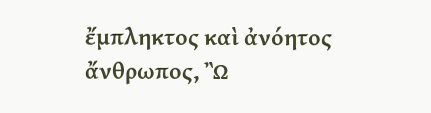ἔμπληκτος καὶ ἀνόητος ἄνθρωπος, Ὢ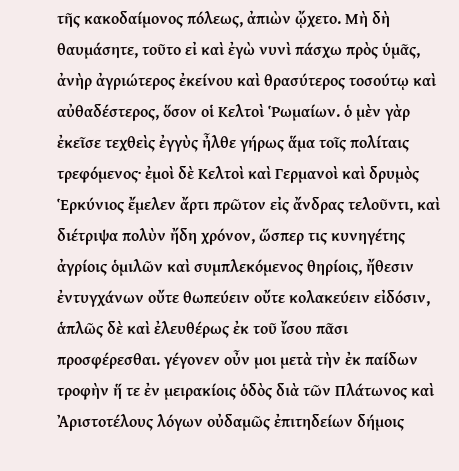τῆς κακοδαίμονος πόλεως, ἀπιὼν ᾤχετο. Μὴ δὴ θαυμάσητε, τοῦτο εἰ καὶ ἐγὼ νυνὶ πάσχω πρὸς ὑμᾶς, ἀνὴρ ἀγριώτερος ἐκείνου καὶ θρασύτερος τοσούτῳ καὶ αὐθαδέστερος, ὅσον οἱ Κελτοὶ Ῥωμαίων. ὁ μὲν γὰρ ἐκεῖσε τεχθεὶς ἐγγὺς ἦλθε γήρως ἅμα τοῖς πολίταις τρεφόμενος· ἐμοὶ δὲ Κελτοὶ καὶ Γερμανοὶ καὶ δρυμὸς Ἑρκύνιος ἔμελεν ἄρτι πρῶτον εἰς ἄνδρας τελοῦντι, καὶ διέτριψα πολὺν ἤδη χρόνον, ὥσπερ τις κυνηγέτης ἀγρίοις ὁμιλῶν καὶ συμπλεκόμενος θηρίοις, ἤθεσιν ἐντυγχάνων οὔτε θωπεύειν οὔτε κολακεύειν εἰδόσιν, ἁπλῶς δὲ καὶ ἐλευθέρως ἐκ τοῦ ἴσου πᾶσι προσφέρεσθαι. γέγονεν οὖν μοι μετὰ τὴν ἐκ παίδων τροφὴν ἥ τε ἐν μειρακίοις ὁδὸς διὰ τῶν Πλάτωνος καὶ Ἀριστοτέλους λόγων οὐδαμῶς ἐπιτηδείων δήμοις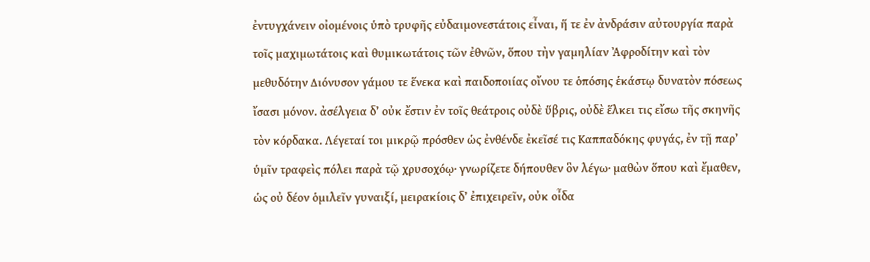ἐντυγχάνειν οἰομένοις ὑπὸ τρυφῆς εὐδαιμονεστάτοις εἶναι, ἥ τε ἐν ἀνδράσιν αὐτουργία παρὰ τοῖς μαχιμωτάτοις καὶ θυμικωτάτοις τῶν ἐθνῶν, ὅπου τὴν γαμηλίαν Ἀφροδίτην καὶ τὸν μεθυδότην Διόνυσον γάμου τε ἕνεκα καὶ παιδοποιίας οἴνου τε ὁπόσης ἑκάστῳ δυνατὸν πόσεως ἴσασι μόνον. ἀσέλγεια δ’ οὐκ ἔστιν ἐν τοῖς θεάτροις οὐδὲ ὕβρις, οὐδὲ ἕλκει τις εἴσω τῆς σκηνῆς τὸν κόρδακα. Λέγεταί τοι μικρῷ πρόσθεν ὡς ἐνθένδε ἐκεῖσέ τις Καππαδόκης φυγάς, ἐν τῇ παρ’ ὑμῖν τραφεὶς πόλει παρὰ τῷ χρυσοχόῳ· γνωρίζετε δήπουθεν ὃν λέγω· μαθὼν ὅπου καὶ ἔμαθεν, ὡς οὐ δέον ὁμιλεῖν γυναιξί, μειρακίοις δ’ ἐπιχειρεῖν, οὐκ οἶδα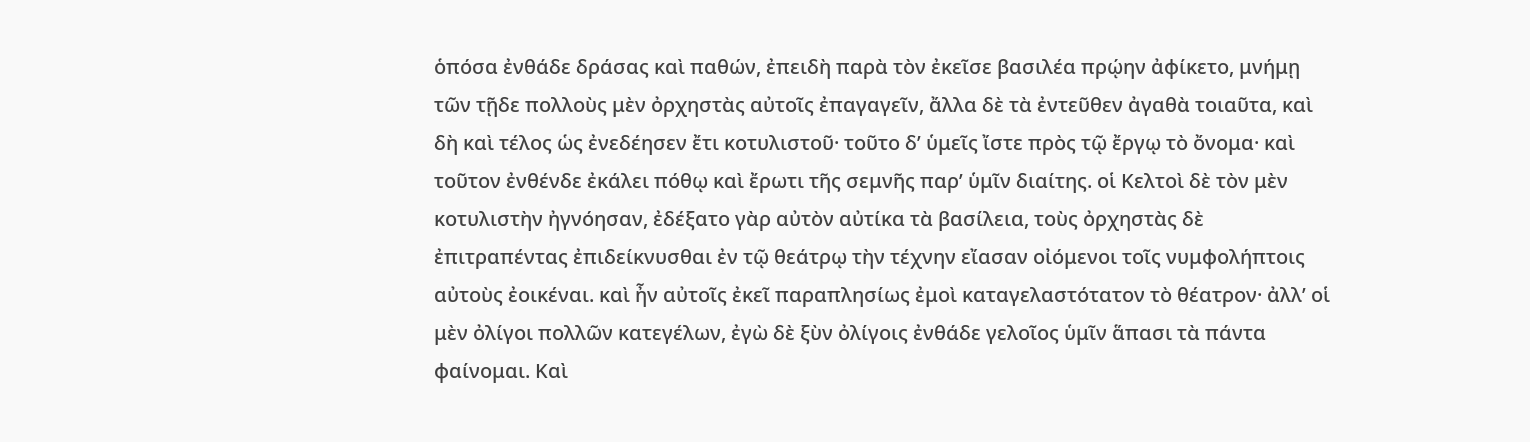ὁπόσα ἐνθάδε δράσας καὶ παθών, ἐπειδὴ παρὰ τὸν ἐκεῖσε βασιλέα πρῴην ἀφίκετο, μνήμῃ τῶν τῇδε πολλοὺς μὲν ὀρχηστὰς αὐτοῖς ἐπαγαγεῖν, ἄλλα δὲ τὰ ἐντεῦθεν ἀγαθὰ τοιαῦτα, καὶ δὴ καὶ τέλος ὡς ἐνεδέησεν ἔτι κοτυλιστοῦ· τοῦτο δ’ ὑμεῖς ἴστε πρὸς τῷ ἔργῳ τὸ ὄνομα· καὶ τοῦτον ἐνθένδε ἐκάλει πόθῳ καὶ ἔρωτι τῆς σεμνῆς παρ’ ὑμῖν διαίτης. οἱ Κελτοὶ δὲ τὸν μὲν κοτυλιστὴν ἠγνόησαν, ἐδέξατο γὰρ αὐτὸν αὐτίκα τὰ βασίλεια, τοὺς ὀρχηστὰς δὲ ἐπιτραπέντας ἐπιδείκνυσθαι ἐν τῷ θεάτρῳ τὴν τέχνην εἴασαν οἰόμενοι τοῖς νυμφολήπτοις αὐτοὺς ἐοικέναι. καὶ ἦν αὐτοῖς ἐκεῖ παραπλησίως ἐμοὶ καταγελαστότατον τὸ θέατρον· ἀλλ’ οἱ μὲν ὀλίγοι πολλῶν κατεγέλων, ἐγὼ δὲ ξὺν ὀλίγοις ἐνθάδε γελοῖος ὑμῖν ἅπασι τὰ πάντα φαίνομαι. Καὶ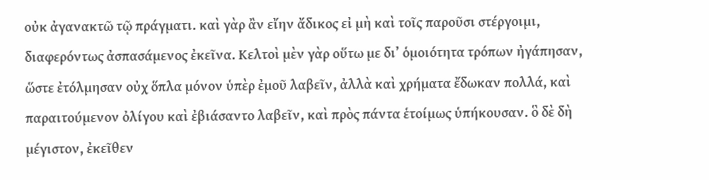οὐκ ἀγανακτῶ τῷ πράγματι. καὶ γὰρ ἂν εἴην ἄδικος εἰ μὴ καὶ τοῖς παροῦσι στέργοιμι, διαφερόντως ἀσπασάμενος ἐκεῖνα. Κελτοὶ μὲν γὰρ οὕτω με δι’ ὁμοιότητα τρόπων ἠγάπησαν, ὥστε ἐτόλμησαν οὐχ ὅπλα μόνον ὑπὲρ ἐμοῦ λαβεῖν, ἀλλὰ καὶ χρήματα ἔδωκαν πολλά, καὶ παραιτούμενον ὀλίγου καὶ ἐβιάσαντο λαβεῖν, καὶ πρὸς πάντα ἑτοίμως ὑπήκουσαν. ὃ δὲ δὴ μέγιστον, ἐκεῖθεν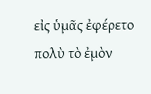εἰς ὑμᾶς ἐφέρετο πολὺ τὸ ἐμὸν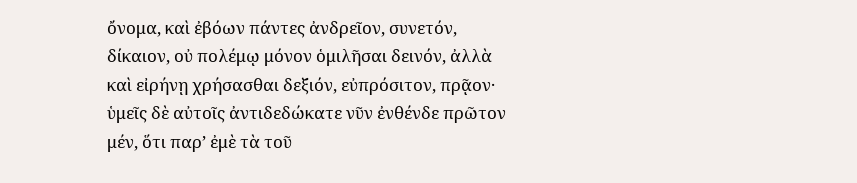ὄνομα, καὶ ἐβόων πάντες ἀνδρεῖον, συνετόν, δίκαιον, οὐ πολέμῳ μόνον ὁμιλῆσαι δεινόν, ἀλλὰ καὶ εἰρήνῃ χρήσασθαι δεξιόν, εὐπρόσιτον, πρᾷον· ὑμεῖς δὲ αὐτοῖς ἀντιδεδώκατε νῦν ἐνθένδε πρῶτον μέν, ὅτι παρ’ ἐμὲ τὰ τοῦ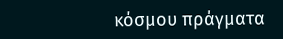κόσμου πράγματα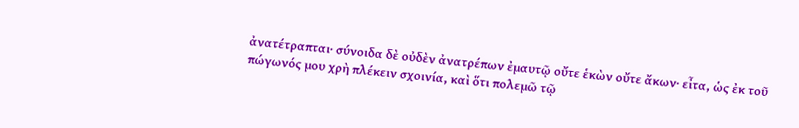ἀνατέτραπται· σύνοιδα δὲ οὐδὲν ἀνατρέπων ἐμαυτῷ οὔτε ἑκὼν οὔτε ἄκων· εἶτα, ὡς ἐκ τοῦ πώγωνός μου χρὴ πλέκειν σχοινία, καὶ ὅτι πολεμῶ τῷ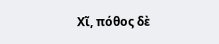Χῖ, πόθος δὲ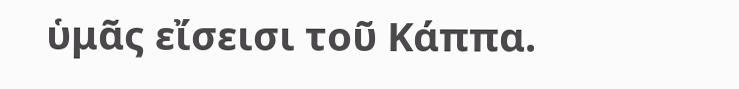ὑμᾶς εἴσεισι τοῦ Κάππα.